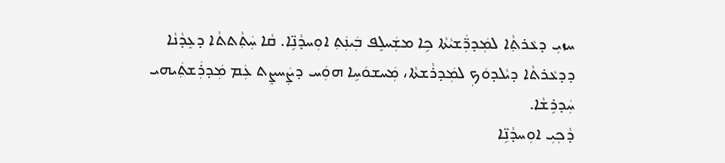ܚܙܝܼ ܕܥܵܪܬ݂ܵܐ ܠܡܲܕܪ̈ܲܫܝܵܬܵܐ ܟܹܐ ܡܫܲܚܠܸܦ ܒܲܝܢܲܬ݂ ܐܘܼܚܕܵܢܹ̈ܐ. ܩܵܐ ܚܲܬ݂ܵܬܬܵܐ ܕܥܸܕܵܢܵܐ ܕܕܥܵܪܬܵܐ ܕܝܵܠܕܘܿܟ݂ ܠܡܲܕܪܵܫܬܵܐ، ܡܲܚܫܘܿܚܹܐ ܗܘܲܚ ܕܨܲܚܨܸܬ ܥܲܡ ܡܲܕܪܲܫܬܲܝܗܝ ܚܲܕܪܹܫܵܐ.
ܕܵܟ݂ܝܼ ܐܘܼܚܕܵܢܹ̈ܐ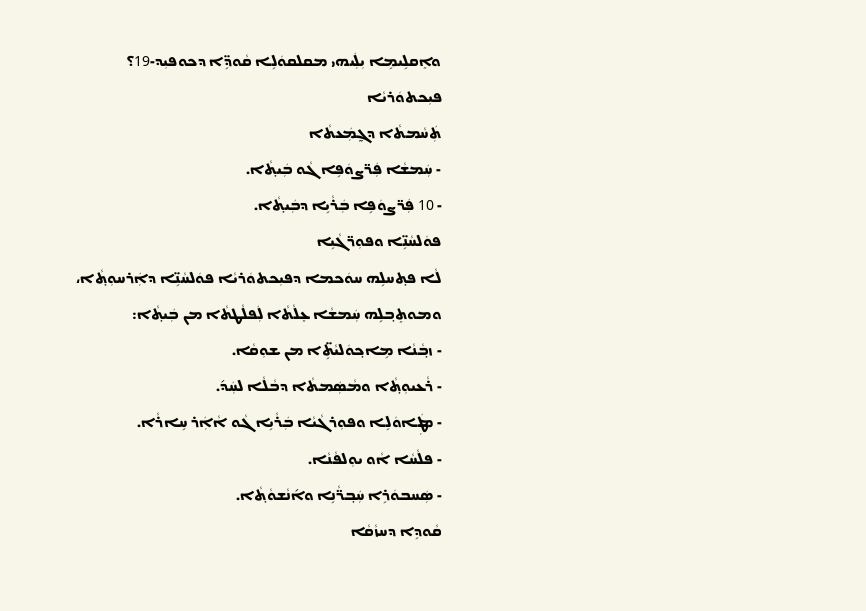ܘܐܸܩܠܹܝܡܹܐ ܝܼܠܲܝܗܝ ܡܩܠܩܘܿܠܹܐ ܩܵܘܕܹ̈ܐ ܕܟܘܦܝܼܕ-19؟
ܦܝܼܟܬܘܿܪܝܵܐ
ܬܲܚܵܡܬܵܐ ܕܓ̰ܡܲܥܬܵܐ
- ܚܲܡܫܵܐ ܦܲܪ̈ܨܘܿܦܹܐ ܓܵܘ ܒܲܝܬ݂ܵܐ.
- 10 ܦܲܪ̈ܨܘܿܦܹܐ ܒܲܪܵܝܹܐ ܕܒܲܝܬ݂ܵܐ.
ܦܘܿܠܚܵܢܹ̈ܐ ܘܦܘܼܪ̈ܓܵܝܹܐ
ܠܵܐ ܦܬ݂ܚܠܹܗ ܚܘܿܟܡܐ ܕܦܝܼܟܬܘܿܪܝܵܐ ܦܘܿܠܚܵܢܹ̈ܐ ܕܐܲܪܚܘܼܬ݂ܵܐ، ܘܡܘܬܸܒ݂ܠܹܗ ܚܲܡܫܵܐ ܥܸܠܵܬܵܐ ܠܲܦܠܵܛܬܵܐ ܡܢ ܒܲܝܬ݂ܵܐ:
- ܙܒ݂ܵܢܵܐ ܡܹܐܟ݂ܘܿܠܝܵܬܹ̈ܐ ܡܢ ܫܘܼܩܵܐ.
- ܪܵܥܝܘܼܬ݂ܵܐ ܘܡܵܣܲܡܬܵܐ ܕܒܵܠܵܐ ܠܚܲܕ݇.
- ܡܛܲܐܘܿܠܹܐ ܘܦܘܼܪܓܵܝܵܐ ܒܲܪܵܝܹܐ ܓܵܘ ܐܵܐܲܪ ܚܹܐܪܵܐ.
- ܦܠܵܚܵܐ ܐܵܘ ܝܘܼܠܦܵܢܵܐ.
- ܣܲܚܒܘܿܪܹܐ ܚܲܒ݂ܪ̈ܵܢܹܐ ܘܐ݇ܢܵܫܘܵܬ݂ܵܐ.
ܩܵܘܕܹܐ ܕܚܙܵܩܵܐ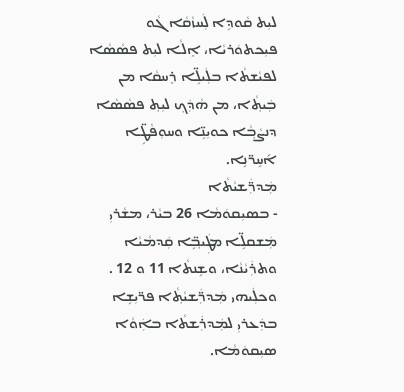ܠܝܼܬ ܩܵܘܕܹܐ ܠܲܚܙܵܩܵܐ ܓܵܘ ܦܝܼܟܬܘܿܪܝܵܐ، ܐܸܠܵܐ ܠܝܼܬ ܦܣܵܣܵܐ ܠܦܝܵܫܬܵܐ ܒܠܲܝܠܹ̈ܐ ܪܸܚܩܵܐ ܡܢ ܒܲܝܬ݂ܵܐ، ܡܢ ܗܵܕܲܟ݂ ܠܝܼܬ݂ ܦܣܵܣܵܐ ܕܢܨܵܒ݂ܵܐ ܟܘܝܼܢܹ̈ܐ ܘܚܘܼܦܵܛܹ̈ܐ ܐ݇ܚܹܪ̈ܢܹܐ.
ܡܲܕܪ̈ܲܫܝܵܬܵܐ
- ܒܣܝܼܩܘܿܡܵܐ 26 ܒܝܵܪ، ܡܫܵܪܝܼ ܡܲܫܩܠܹ̈ܐ ܡܛܲܝܒ݂ܹ̈ܐ ܩܲܕܡܵܝܵܐ ܘܬܪܲܝܵܢܵܐ، ܘܫܹܢܬܵܐ 11 ܘ 12 . ܘܟܠܲܝܗܝ ܡܲܕܪ̈ܲܫܝܵܬ݂ܵܐ ܦܪ̈ܝܼܫܹܐ ܒܕܲܥܪܝܼ ܠܡܲܕܪܲܫܬܵܐ ܒܐܲܘܵܐ ܣܝܼܩܘܿܡܵܐ.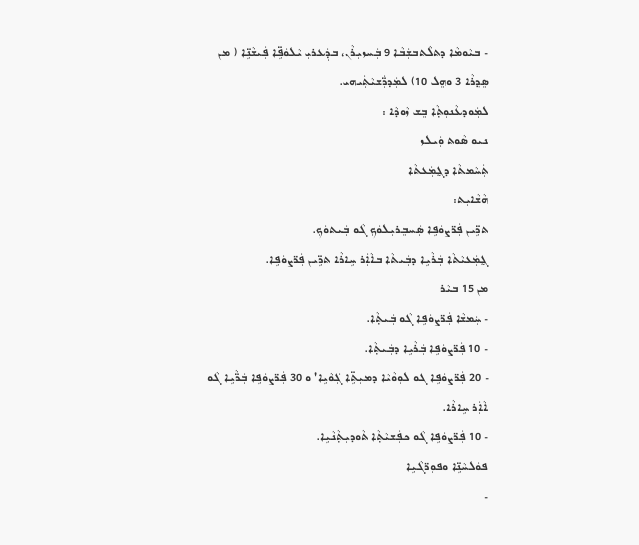- ܒܝܵܘܡܵܐ ܕܬܠܵܬܒܫܲܒܵܐ 9 ܒܲܚܙܝܼܪܵܢ، ܒܕܲܥܪܝܼ ܝܵܠܘܿܦܹ̈ܐ ܦܲܝܫܵܢܹ̈ܐ ( ܡܢ ܣܸܕ݂ܪܵܐ 3 ܘܗܸܠ 10) ܠܡܲܕܪ̈ܲܫܝܵܬܲܝܗܝ.
ܠܡܲܘܕܥܵܢܘܼܬ݂ܵܐ ܒܸܫ ܙܵܘܕܵܐ :
ܢܝܘ ܣܵܘܬ ܘܲܝܠܙ
ܬܲܚܵܡܬܵܐ ܕܓ̰ܡܲܥܬܵܐ
ܗܵܫܵܐܝܼܬ:
ܬܪܹ̈ܝܢ ܦܲܪ̈ܨܘܿܦܹܐ ܣܲܚܒܸܪܝܼܠܘܿܟ݂ ܓܵܘ ܒܲܝܬܘܿܟ݂.
ܓ̰ܡܲܥܝܵܬܵܐ ܒܲܪܵܝܹܐ ܕܒܲܝܬܵܐ ܒܐܵܐܲܪ ܚܹܐܪܵܐ ܬܪܹ̈ܝܢ ܦܲܪ̈ܨܘܿܦܹܐ.
ܡܢ 15 ܒܝܵܪ
- ܚܲܡܫܵܐ ܦܲܪ̈ܨܘܿܦܹܐ ܓܵܘ ܒܲܝܬ݂ܵܐ.
- 10 ܦܲܪ̈ܨܘܿܦܹܐ ܒܲܪܵܝܹܐ ܕܒܲܝܬ݂ܵܐ.
- 20 ܦܲܪ̈ܨܘܿܦܹܐ ܓܘ ܠܘܼܘܵܝܵܐ ܕܡܝܼܬܹ̈ܐ ܓܲܘܵܝܹܐ' ܘ 30 ܦܲܪ̈ܨܘܿܦܹܐ ܒܲܪ̈ܵܝܹܐ ܓܵܘ ܐܵܐܲܪ ܚܹܐܪܵܐ.
- 10 ܦܲܪ̈ܨܘܿܦܹܐ ܓܵܘ ܟܦܲܫܝܵܬ݂ܵܐ ܬܵܘܕܝܼܬ݂ܵܢܵܝܹܐ.
ܦܘܿܠܚܵܢܹ̈ܐ ܘܦܘܼܪ̈ܓܵܝܹܐ
-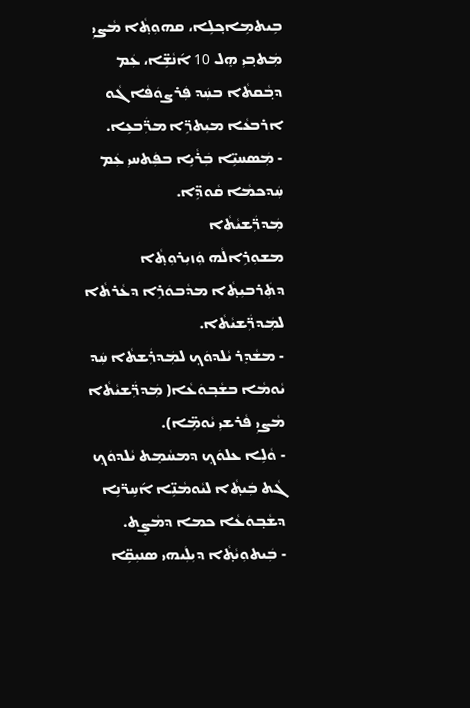ܒܹܝܬܡܹܐܟ݂ܠܹܐ، ܩܗܘܼܬ݂ܵܐ ܡܵܨܝܼ ܡܲܬܒ݂ܝܼ ܗܸܠ 10 ܐ݇ܢܵܫܹ̈ܐ، ܥܲܡ ܕܒ݂ܵܩܬܵܐ ܒܚܲܕ ܦܲܪܨܘܿܦܵܐ ܓܵܘ ܐܪܒܥܵܐ ܡܝܼܬܪܹ̈ܐ ܡܪ̈ܲܒܥܹܐ.
- ܡܲܣܚܝܹ̈ܐ ܒܲܪܵܝܹܐ ܒܦܲܬܚܝܼ ܥܲܡ ܚܲܕܟܡܵܐ ܩܵܘܕܹ̈ܐ.
ܡܲܕܪ̈ܲܫܝܵܬܵܐ
ܡܫܘܼܪܹܐܠܵܗ ܘܲܙܝܼܪܘܼܬ݂ܵܐ ܕܬܲܪܒܝܼܬ݂ܵܐ ܡܕܵܒܘܿܪܹܐ ܕܥܵܪܬܵܐ ܠܡܲܕܪ̈ܲܫܝܵܬܵܐ.
- ܡܫܵܕܸܪ ܝܵܠܕܘܿܟ݂ ܠܡܲܕܪܲܫܬܵܐ ܚܲܕ ܝܵܘܡܵܐ ܒܫܵܒ݂ܘܿܥܵܐ( ܡܲܕܪ̈ܲܫܝܵܬܵܐ ܡܵܨܝܼ ܦܵܪܫܝܼ ܝܵܘܡܹ̈ܐ).
- ܘܵܠܹܐ ܥܠܘܿܟ݂ ܕܡܚܵܡܸܬ ܝܵܠܕܘܿܟ݂ ܓܵܬ ܒܲܝܬ݂ܵܐ ܠܝܵܘܡܵܢܹ̈ܐ ܐ݇ܚܹܪ̈ܢܹܐ ܕܫܵܒ݂ܘܿܥܵܐ ܟܡܐ ܕܡܵܨܸܬ.
- ܒܲܝܬܘܼܝܵܬ݂ܵܐ ܕܝܼܠܲܝܗܝ ܣܢܝܼܩܹ̈ܐ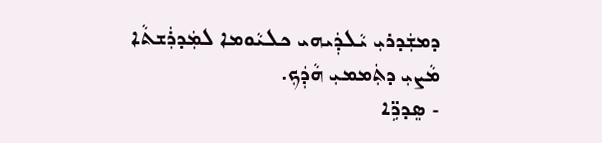ܕܡܫܲܕܪܝܼ ܝܵܠܕܲܝܗܝ ܟܠܝܵܘܡܐ ܠܡܲܕܪܲܫܬܵܐ ܡܵܨܝܼ ܕܬܲܡܡܝܼ ܗܵܕܲܟ݂.
- ܣܸܕܪܹ̈ܐ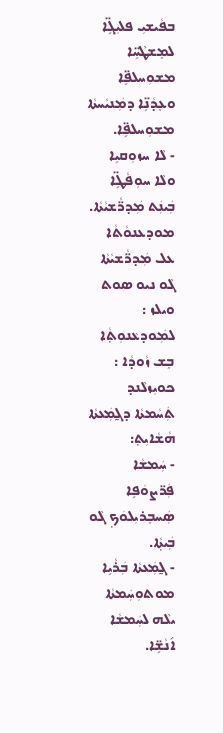ܒܦܵܝܫܝܼ ܦܠܝܼܓܹ̈ܐ ܠܡܸܫܛܵܚܹ̈ܐ ܡܫܘܼܚܠܦܹ̈ܐ ܘܥܸܕܵܢܹ̈ܐ ܕܡܲܢܝܵܚܬܵܐ ܡܫܘܼܚܠܦܹ̈ܐ.
- ܠܵܐ ܚܙܘܼܩܝܹܐ ܘܠܵܐ ܚܘܼܦܵܛܹ̈ܐ ܒܲܝܢܲܬ ܡܲܕܪ̈ܵܫܝܵܬܵܐ.
ܡܘܕܥܢܘܵܬܵܐ ܥܠ ܡܲܕܪ̈ܵܫܝܵܬܵܐ ܓܵܘ ܢܝܘ ܣܘܬ ܘܝܠܙ :
ܠܡܲܘܕܥܵܢܘܼܬ݂ܵܐ ܒܸܫ ܙܵܘܕܵܐ :
ܟܘܝܼܙܠܵܢܕ
ܬܲܚܵܡܬܵܐ ܕܓ̰ܡܲܥܬܵܐ
ܗܵܫܵܐܝܼܬ݂:
- ܚܲܡܫܵܐ ܦܲܪ̈ܨܘܿܦܹܐ ܣܲܚܒܸܪܝܼܠܘܿܟ݂ ܓܵܘ ܒܲܝܬ݂ܵܐ.
- ܓ̰ܡܲܥܬܵܐ ܒܲܪܵܝܹܐ ܡܘܬܘܼܚܲܡܬܵܐ ܝܠܵܗ ܠܚܲܡܫܵܐ ܐ݇ܢܵܫܹ̈ܐ.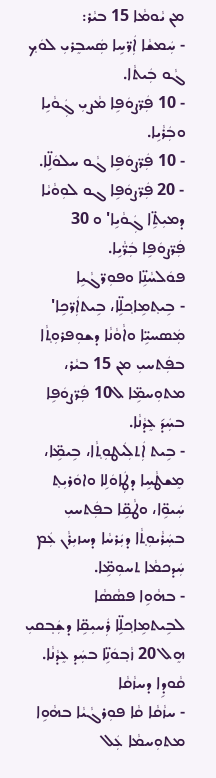ܡܢ ܝܵܘܡܵܐ 15 ܒܝܵܪ:
- ܚܲܡܫܵܐ ܐܲܪ̈ܚܹܐ ܣܲܚܒܸܪܝܼ ܠܘܿܟ݂ ܓܵܘ ܒܲܝܬܵܐ.
- 10 ܦܲܪ̈ܨܘܿܦܹܐ ܡܵܨܝܼ ܓܲܘܵܝܹܐ ܘܒܲܪܵܝܹܐ.
- 10 ܦܲܪ̈ܨܘܿܦܹܐ ܓܵܘ ܚܠܘܿܠܹ̈ܐ.
- 20 ܦܲܪ̈ܨܘܿܦܹܐ ܓܘ ܠܘܼܘܵܝܵܐ ܕܡܝܼܬܹ̈ܐ ܓܲܘܵܝܹܐ' ܘ 30 ܦܲܪ̈ܨܘܿܦܹܐ ܒܲܪ̈ܵܝܹܐ.
ܦܘܿܠܚܵܢܹ̈ܐ ܘܦܘܼܪ̈ܓܵܝܹܐ
- ܒܹܝܬ݂ܡܹܐܟ݂ܠܹ̈ܐ، ܒܹܝܬܐܲܪ̈ܟܹܐ' ܡܲܣܚܝܹ̈ܐ ܘܐܵܘܵܢܵܐ ܕܫܘܼܦܪܘܼܬ݂ܵܐ ܒܦܲܬܚܝܼ ܡܢ 15 ܒܝܵܪ، ܡܬܘܼܚܡܹ̈ܐ ܠ10 ܦܲܪ̈ܨܘܿܦܹܐ ܒܚܲܕ݇ ܥܸܕܵܢܵܐ.
- ܒܹܝܬ ܐܲܬܠܲܝܛܘܼܬ݂ܵܐ، ܒܹܝܡܹ̈ܐ، ܡܸܫܛܵܚܹܐ ܕܛܲܐܘܿܠܹܐ ܘܐܘܿܪܝܼܬ݂ ܚܲܝܘܹ̈ܐ، ܘܛܵܩܹ̈ܐ ܒܦܲܬܚܝܼ ܒܚܲܪܵܝܘܼܬ݂ܵܐ ܕܝܲܪܚܵܐ ܕܚܙܝܼܪܵܢ ܥܲܡ ܚܲܕܟܡܵܐ ܬܚܘܼܡܹ̈ܐ.
- ܒܗܵܘܹܐ ܦܣܵܣܵܐ ܠܒܹܝܬܡܹܐܟ݂ܠܹ̈ܐ ܪܲܚܝܼܩܹ̈ܐ ܕܫܲܒ݂ܩܝܼ ܗܸܠ 20 ܙܵܒ݂ܘܿܢܹ̈ܐ ܒܚܲܕ ܥܸܕܵܢܵܐ.
ܩܵܘܕܹܐ ܕܚܙܵܩܵܐ
- ܚܙܵܩܵܐ ܩܵܐ ܦܘܼܪܓܵܝܵܐ ܒܗܵܘܹܐ ܡܬܘܼܚܡܵܐ ܥܲܠ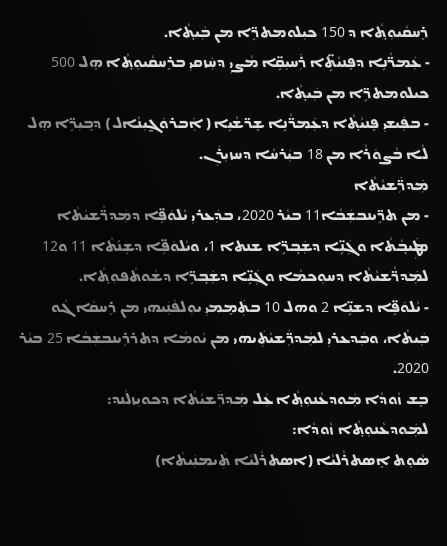ܪܸܚܩܵܝܘܼܬ݂ܵܐ ܕ 150 ܟܝܼܠܘܡܬܪܹ̈ܐ ܡܢ ܒܲܝܬ݂ܵܐ.
- ܥܲܡܪ̈ܵܢܹܐ ܕܦܸܢܝܵܬܹ̈ܐ ܪܲܚܝܼܩܹ̈ܐ ܡܵܨܝܼ ܕܚܲܙܩܝܼ ܒܪܸܚܩܵܝܘܼܬ݂ܵܐ ܗܸܠ 500 ܟܝܠܘܡܬܪܹ̈ܐ ܡܢ ܒܲܝܬ݂ܵܐ.
- ܒܦܲܝܫܝܼ ܦܸܢܝܵܬ݂ܵܐ ܕܥܲܡܪ̈ܵܢܹܐ ܫܸܪ̈ܫܵܝܹܐ ( ܐܲܒܪܘܿܓ̰ܝܼܢܵܐܠ) ܕܒ݂ܝܼܪܹ̈ܐ ܗܸܠ ܠܵܐ ܒܵܨܘܿܪܵܐ ܡܢ 18 ܒܝܲܪܚܵܐ ܕܚܙܝܼܪܲܢ.
ܡܲܕܪ̈ܲܫܝܵܬܵܐ
- ܡܢ ܬܪܹ̈ܝܢܒܫܲܒܵܐ11 ܒܝܵܪ 2020، ܒܕܲܥܪܝܼ ܝܵܠܘܿܦܹ̈ܐ ܕܡܲܕܪ̈ܵܫܝܵܬܵܐ ܡܛܲܝܒ݂ܵܬܵܐ ܘܓܲܢܹ̈ܐ ܕܫܲܒ݂ܪܹ̈ܐ ܫܢܬܐ 1، ܘܝܵܠܘܿܦܹ̈ܐ ܕܫܹܢ݇ܬܵܐ 11 ܘ12 ܠܡܲܕܪ̈ܵܫܝܵܬܵܐ ܕܚܘܼܟܡܵܐ ܘܓܲܢܹ̈ܐ ܕܫܲܒ݂ܪܹ̈ܐ ܕܫܵܘܬܵܦܘܼܬ݂ܵܐ.
- ܝܵܠܘܿܦܹ̈ܐ ܕܫܢܹ̈ܐ 2 ܘܗܠ 10 ܒܬܲܡܸܡܝܼ ܝܘܼܠܦܵܢܲܝܗܝ ܡܢ ܪܸܚܩܵܐ ܓܵܘ ܒܲܝܬܵܐ، ܘܒܲܕܥܪܝܼ ܠܡܲܕܪ̈ܲܫܝܵܬܲܝܗܝ ܡܢ ܝܵܘܡܵܐ ܕܬܪܪܹܝܢܒܫܲܒܵܐ 25 ܒܝܵܪ 2020.
ܒܸܫ ܙܵܘܕܵܐ ܡܲܘܕܥܵܢܘܼܬ݂ܵܐ ܥܲܠ ܡܲܕܪ̈ܲܫܝܵܬܵܐ ܕܟܘܝܼܙܠܵܢܕ:
ܠܡܲܘܕܥܵܢܘܼܬ݂ܵܐ ܙܵܘܕܵܐ:
ܣܵܘܸܬ ܐܸܣܬܪܵܠܝܵܐ (ܐܣܬܪܵܠܝܵܐ ܬܲܝܡܢܲܝܬܵܐ)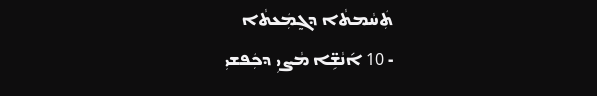ܬܲܚܵܡܬܵܐ ܕܓ̰ܡܲܥܬܵܐ
- 10 ܐ݇ܢܵܫܹ̈ܐ ܡܵܨܝܼ ܕܟܲܦܫܝܼ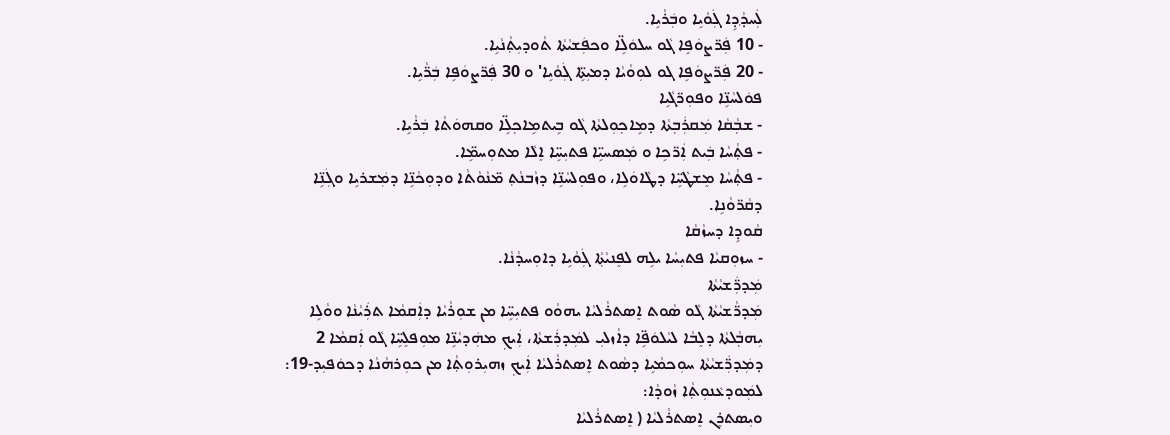ܠܲܚܕ݂ܵܕܹܐ ܓܲܘܵܝܹܐ ܘܒܲܪܵܝܹܐ.
- 10 ܦܲܪ̈ܨܘܿܦܹܐ ܓܵܘ ܚܠܘܿܠܹ̈ܐ ܘܟܦܲܫܝܵܬܵܐ ܬܵܘܕܝܼܬ݂ܵܢܵܝܹܐ.
- 20 ܦܲܪ̈ܨܘܿܦܹܐ ܓܘ ܠܘܼܘܵܝܵܐ ܕܡܝܼܬܹ̈ܐ ܓܲܘܵܝܹܐ' ܘ 30 ܦܲܪ̈ܨܘܿܦܹܐ ܒܲܪ̈ܵܝܹܐ.
ܦܘܿܠܚܵܢܹ̈ܐ ܘܦܘܼܪ̈ܓܵܝܹܐ
- ܫܒ݂ܵܩܵܐ ܡܲܩܪܲܒ݂ܬܵܐ ܕܡܹܐܟ݂ܘܼܠܬܵܐ ܓܵܘ ܒܹܝܬܡܹܐܟ݂ܠܹ̈ܐ ܘܩܗܘܿܬܵܐ ܒܲܪܵܝܹܐ.
- ܦܬ݂ܵܚܵܐ ܒܲܝܬ ܐܲܪ̈ܟܹܐ ܘ ܡܲܣܚܝܹ̈ܐ ܦܬܝܼܚܹ̈ܐ ܐܸܠܵܐ ܡܬܘܼܚܡܹ̈ܐ.
- ܦܬ݂ܵܚܵܐ ܡܸܫܛܵܚܹ̈ܐ ܕܛܵܐܘܿܠܹܐ، ܘܦܘܼܠܚܵܢܹ̈ܐ ܕܙܵܒܢܵܬ݂ ܡ̈ܢܵܘܵܬܵܐ ܘܕܘܼܟܵܢܹ̈ܐ ܕܡܲܫܪܝܹܐ ܘܓܲܢܹ̈ܐ ܕܩܵܪ̈ܘܵܢܹܐ.
ܩܵܘܕܹܐ ܕܚܙܵܩܵܐ
- ܚܙܘܼܩܝܵܐ ܦܬܝܼܚܵܐ ܝܠܹܗ ܠܦܸܢܝܵܬ݂ܵܐ ܓܲܘܵܝܹܐ ܕܐܘܼܚܕܵܢܵܐ.
ܡܲܕܪ̈ܲܫܝܵܬܵܐ
ܡܲܕܪ̈ܵܫܝܵܬܵܐ ܓܵܘ ܣܵܘܬ ܐܸܣܬܪܵܠܝܵܐ ܝܗܘܵܘ ܦܬܝܼܚܹ̈ܐ ܡܢ ܫܘܼܪܵܝܵܐ ܕܐܲܩܡܵܐ ܬܪܲܝܵܢܵܐ ܘܘܵܠܹܐ ܝܼܗܒ݂ܵܠܬܵܐ ܕܠܸܒܵܐ ܠܝܵܠܘܿܦܹ̈ܐ ܕܐܵܙܠܝܼ ܠܡܲܕܪܲܫܬܵܐ، ܐܲܝܟ݂ ܡܗܲܕܝܵܢܹ̈ܐ ܡܘܼܦܠܸܚܹ̈ܐ ܓܵܘ ܐܲܩܡܵܐ 2 ܕܡܲܕܪ̈ܲܫܝܵܬܵܐ ܚܘܼܟܡܵܝܹܐ ܕܣܵܘܬ ܐܸܣܬܪܵܠܝܵܐ ܐܲܝܟ݂ ܙܗܝܼܪܘܼܬ݂ܵܐ ܡܢ ܟܘܼܪܗܵܢܵܐ ܕܟܘܿܦܝܼܕ-19:
ܠܡܲܘܕܥܵܢܘܼܬ݂ܵܐ ܙܵܘܕܵܐ:
ܘܝܼܣܬܪܸܢ ܐܸܣܬܪܵܠܝܵܐ ( ܐܸܣܬܪܵܠܝܵܐ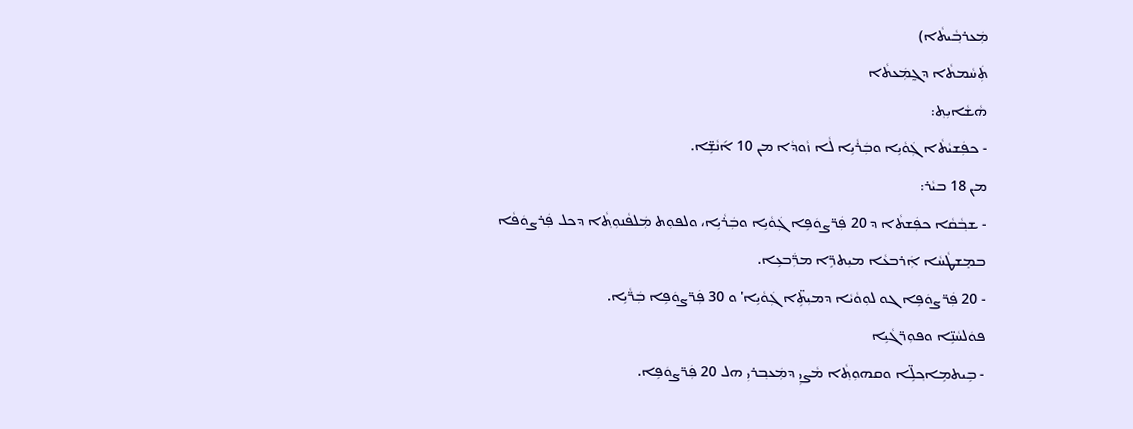ܡܲܥܪܒ݂ܵܝܬܵܐ)
ܬܲܚܵܡܬܵܐ ܕܓ̰ܡܲܥܬܵܐ
ܗܵܫܵܐܝܼܬ݂:
- ܟܦܲܫܝܵܬܵܐ ܓܲܘܵܝܹܐ ܘܒܲܪܵܝܹܐ ܠܵܐ ܙܵܘܕܵܐ ܡܢ 10 ܐ݇ܢܵܫܹ̈ܐ.
ܡܢ 18 ܒܝܵܪ:
- ܫܒ݂ܵܩܵܐ ܟܦܲܫܬܵܐ ܕ 20 ܦܲܪ̈ܨܘܿܦܹܐ ܓܲܘܵܝܹܐ ܘܒܲܪܵܝܹܐ، ܘܠܦܘܼܬ ܡܲܠܦܵܢܘܼܬ݂ܵܐ ܕܟܠ ܦܲܪܨܘܿܦܵܐ ܒܡܸܫܛܵܚܵܐ ܐܲܪܒܥܵܐ ܡܝܼܬܪܹ̈ܐ ܡܪ̈ܲܒܥܹܐ.
- 20 ܦܲܪ̈ܨܘܿܦܹܐ ܓܘ ܠܘܼܘܵܝܵܐ ܕܡܝܼܬܹ̈ܐ ܓܲܘܵܝܹܐ' ܘ 30 ܦܲܪ̈ܨܘܿܦܹܐ ܒܲܪ̈ܵܝܹܐ.
ܦܘܿܠܚܵܢܹ̈ܐ ܘܦܘܼܪ̈ܓܵܝܹܐ
- ܒܹܝܬܡܹܐܟ݂ܠܹ̈ܐ ܘܩܗܘܼܬ݂ܵܐ ܡܵܨܝܼ ܕܡܲܥܒ݂ܪܝܼ ܗܠ 20 ܦܲܪ̈ܨܘܿܦܹܐ.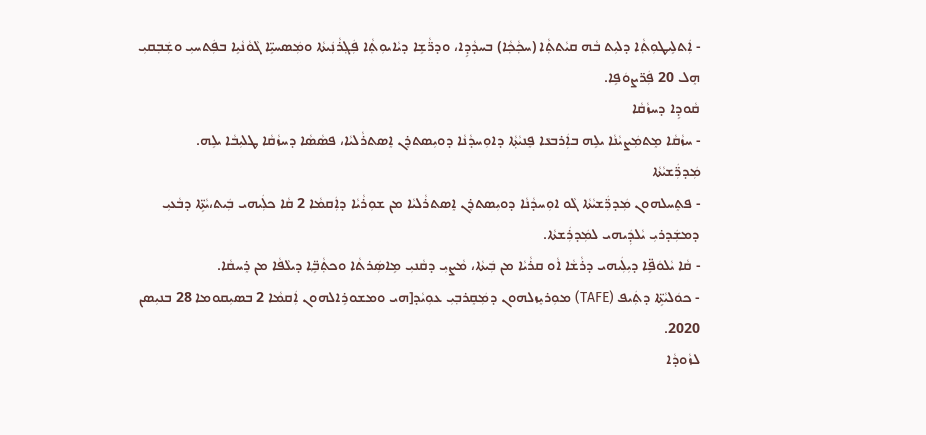- ܐܲܬܠܹܝܛܘܼܬ݂ܵܐ ܕܠܝܼܬ ܒܵܗ ܩܝܵܬܬ݂ܵܐ (ܚܟ݂ܵܟ݂ܵܐ) ܒܚܕܵܕܹܐ، ܘܕܪ̈ܵܫܹܐ ܕܝܵܐܝܘܼܬ݂ܵܐ ܦܲܓ݂ܪܵܢܲܝܬܵܐ ܘܡܲܣܚܝܹ̈ܐ ܓܵܘܵܢܵܝܹܐ ܒܦܲܬܚܝܼ ܘܫܲܒ݂ܩܝܼ ܗܸܠ 20 ܦܲܪ̈ܨܘܿܦܹܐ.
ܩܵܘܕܹܐ ܕܚܙܵܩܵܐ
- ܚܙܵܩܵܐ ܡܸܬܡܲܨܝܵܢܵܐ ܝܠܹܗ ܒܐܲܪܒܥܵܐ ܦܸܢܝܵܬ݂ܵܐ ܕܐܘܼܚܕܵܢܵܐ ܕܘܝܼܣܬܪܸܢ ܐܸܣܬܪܵܠܝܵܐ، ܦܣܵܣܵܐ ܕܚܙܵܩܵܐ ܛܠܝܼܒܵܐ ܝܠܹܗ.
ܡܲܕܪ̈ܲܫܝܵܬܵܐ
- ܦܬܸܚܠܗܘܢ ܡܲܕܪ̈ܲܫܝܵܬܵܐ ܓܵܘ ܐܘܼܚܕܵܢܵܐ ܕܘܝܼܣܬܪܸܢ ܐܸܣܬܪܵܠܝܵܐ ܡܢ ܫܘܼܪܵܝܵܐ ܕܐܲܩܡܵܐ 2 ܩܵܐ ܟܠܲܝܗܝ ܒܲܝܬ،ܝܵܬܹ̈ܐ ܕܒܵܥܝܼ ܕܡܫܲܕܪܝܼ ܝܵܠܕܲܝܗܝ ܠܡܲܕܪܲܫܬܵܐ.
- ܩܵܐ ܝܵܠܘܿܦܹ̈ܐ ܕܝܼܠܲܝܗܝ ܕܪܵܫܵܐ ܐܵܘ ܩܪܵܝܵܐ ܡܢ ܒܲܝܬܵܐ، ܡܵܨܝܼ ܕܩܵܢܝܼ ܡܹܐܣܲܪܬܵܐ ܘܟܬ݂ܵܒ݂ܹ̈ܐ ܕܝܠܵܦܵܐ ܡܢ ܪܸܚܩܵܐ.
- ܟܘܿܠܝܵܬܹ̈ܐ ܕܬܲܝܦ (TAFE) ܡܘܼܪܝܸܙܠܗܘܢ ܕܡܲܩܸܪܒ݂ܝܼ ܥܘܼܝܵܕ[ܗܝ ܘܡܫܘܪܹܐܠܗܘܢ ܐܲܩܡܵܐ 2 ܒܣܝܼܩܘܡܐ 28 ܒܢܝܼܣܢ 2020.
ܠܙܵܘܕܵܐ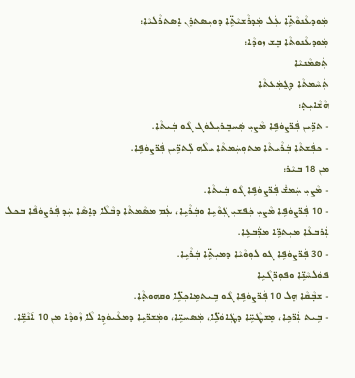ܡܲܘܕܥܵܢܘܵܬܹ̈ܐ ܥܲܠ ܡܲܕܪܵܫܝܵܬܹ̈ܐ ܕܘܝܼܣܬܪܸܢ ܐܸܣܬܪܵܠܝܵܐ:
ܡܲܘܕܥܵܢܘܬܵܐ ܒܸܫ ܙܘܕܵܐ:
ܬܲܣܡܵܢܝܵܐ
ܬܲܚܵܡܬܵܐ ܕܓ̰ܡܲܥܬܵܐ
ܗܵܫܵܐܝܼܬ݂:
- ܬܪܹ̈ܝܢ ܦܲܪ̈ܨܘܿܦܹܐ ܡܵܨܝܼ ܣܲܚܒܸܪܝܼܠܘܿܓ ܓܵܘ ܒܲܝܬܵܐ.
- ܟܦܲܫܬܵܐ ܒܲܪܵܝܬܵܐ ܡܬܘܼܚܲܡܬܵܐ ܝܠܵܗ ܠܲܬܪܹ̈ܝܢ ܦܲܪ̈ܨܘܿܦܹܐ.
ܡܢ 18 ܒܝܵܪ:
- ܡܵܨܝܼ ܚܲܡܫܑ ܦܲܪ̈ܨܘܿܦܹܐ ܓܵܘ ܒܲܝܬܵܐ.
- 10 ܦܲܪ̈ܨܘܿܦܹܐ ܡܵܨܝܼ ܟܲܦܫܝܼ ܓܲܘܵܝܹܐ ܘܒܲܪܵܝܹܐ، ܥܲܡ ܡܣܵܡܬܵܐ ܕܒܵܠܵܐ ܕܐܸܣܵܐ ܚܲܕ ܦܲܪܨܘܿܦܵܐ ܒܟܠ ܐܲܪܒܥܵܐ ܡܝܼܬܪܹ̈ܐ ܡܪ̈ܲܒܥܹܐ.
- 30 ܦܲܪ̈ܨܘܿܦܹܐ ܓܘ ܠܘܼܘܵܝܵܐ ܕܡܝܼܬܹ̈ܐ ܒܲܪܵܝܹܐ.
ܦܘܿܠܚܵܢܹ̈ܐ ܘܦܘܼܪ̈ܓܵܝܹܐ
- ܫܒ݂ܵܩܵܐ ܗܸܠ 10 ܦܲܪ̈ܨܘܿܦܹܐ ܓܵܘ ܒܹܝܬܡܹܐܟ݂ܠܹ̈ܐ ܘܩܗܘܬ݂ܵܐ.
- ܒܹܝܬ ܐܲܪ̈ܟܹܐ، ܡܸܫܛܵܚܹ̈ܐ ܕܛܲܐܘܿܠܹ̈ܐ، ܡܲܣܚܝܹ̈ܐ، ܘܡܲܫܪ̈ܝܹܐ ܕܡܥܵܝܘܿܕܹܐ ܠܵܐ ܙܵܘܕܵܐ ܡܢ 10 ܐ݇ܢܵܫܹ̈ܐ.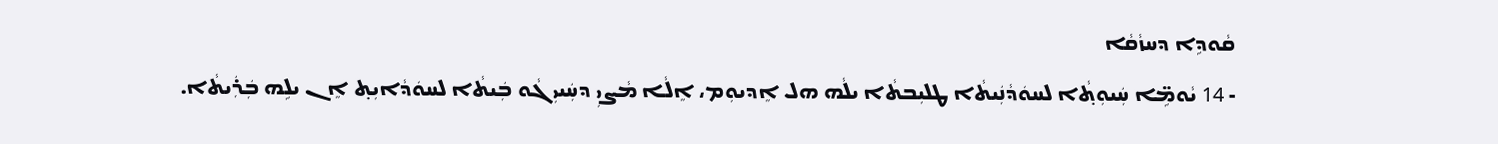ܩܵܘܕܹܐ ܕܚܙܵܩܵܐ
- 14 ܝܵܘܡܹ̈ܐ ܚܲܝܘܼܬ݂ܵܐ ܠܚܘܿܕܵܢܲܝܬܵܐ ܛܠܝܼܒܬܵܐ ܝܠܵܗ ܗܠ ܐܸܕܝܘܼܡ، ܐܸܠܵܐ ܡܵܨܝܼ ܕܚܲܝܝܼ ܓܵܘ ܒܲܝܬܵܐ ܠܚܘܿܕܵܐܝܼܬ݂ ܐܸܢ ܝܠܹܗ ܒܲܪܲܝܬܵܐ.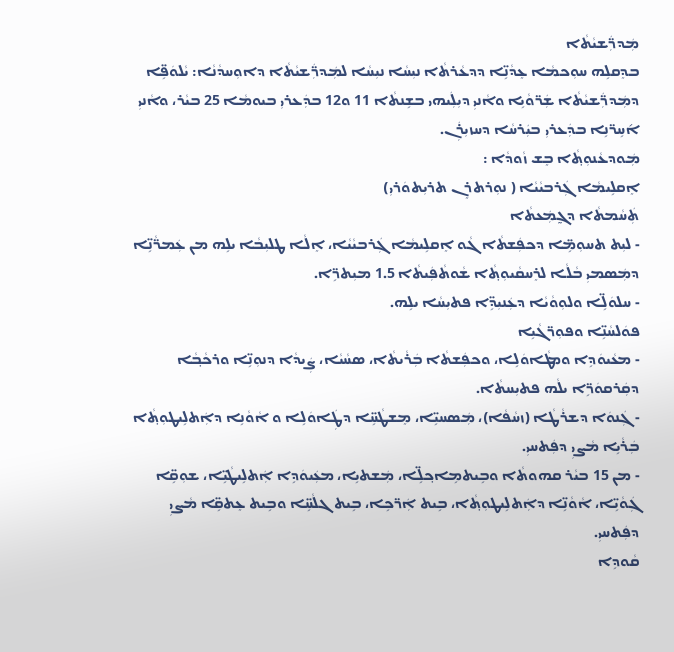ܡܲܕܪ̈ܲܫܝܵܬܵܐ
ܒܕܸܩܠܹܗ ܚܘܼܟܡܵܐ ܥܸܕܵܢܹ̈ܐ ܕܕܥܵܪܬܵܐ ܢܝܼܚܵܐ ܢܝܼܚܵܐ ܠܡܲܕܪ̈ܲܫܝܵܬܵܐ ܕܐܘܼܚܕܵܢܵܐ: ܝܵܠܘܿܦܹ̈ܐ ܕܡܲܕܪ̈ܲܫܝܵܬܵܐ ܫܲܪ̈ܘܵܝܹܐ ܘܐܵܢܝܼ ܕܝܼܠܲܝܗܝ ܒܫܹܢܬܵܐ 11 ܘ12 ܒܕܲܥܪܝܼ ܒܝܘܡܵܐ 25 ܒܝܵܪ، ܘܐܵܢܝܼ ܐ݇ܚܹܪ̈ܢܹܐ ܒܕܲܥܪܝܼ ܒܝܲܪܚܵܐ ܕܚܙܝܼܪܲܢ.
ܡܲܘܕܥܵܢܘܼܬ݂ܵܐ ܒܸܫ ܙܵܘܕܵܐ :
ܐܸܩܠܹܝܡܵܐ ܓܲܪܒܝܵܝܵܐ ( ܢܘܼܪܬܪܸܢ ܬܪܝܼܬܘܿܪܝܼ)
ܬܲܚܵܡܬܵܐ ܕܓ̰ܡܲܥܬܵܐ
- ܠܝܼܬ ܬܚܘܼܡܹ̈ܐ ܕܟܦܲܫܬܵܐ ܓܵܘ ܐܸܩܠܹܝܡܵܐ ܓܲܪܒܝܵܝܵܐ، ܐܸܠܵܐ ܛܠܝܼܒܵܐ ܝܠܹܗ ܡܢ ܥܲܡܪ̈ܵܢܹ̈ܐ ܕܡܲܣܡܝܼ ܒܵܠܵܐ ܠܪܸܚܩܵܝܘܼܬ݂ܵܐ ܫܵܘܬܵܦܲܝܬܵܐ 1.5 ܡܝܼܬܪܹ̈ܐ.
- ܚܠܘܿܠܹ̈ܐ ܘܠܘܼܘܵܝܵܐ ܕܥܲܢܝܼܕܹ̈ܐ ܦܬܝܼܚܵܐ ܝܠܹܗ.
ܦܘܿܠܚܵܢܹ̈ܐ ܘܦܘܼܪ̈ܓܵܝܹܐ
- ܡܥܵܝܘܿܕܹܐ ܘܡܛܵܐܘܿܠܹܐ، ܘܟܦܲܫܬܵܐ ܒܲܪܵܝܬܵܐ، ܣܚܵܝܵܐ، ܨܲܝܕܵܐ ܕܢܘܼܢܹ̈ܐ ܘܪܟܵܒ݂ܵܐ ܕܩܲܪܩܘܿܪܹ̈ܐ ܝܠܵܗ ܦܬܝܼܚܬܵܐ.
- ܓܲܢܘܿܐ ܕܫܪܵܛܵܐ (ܙܚܵܦܵܐ)، ܡܲܣܚܝܹ̈ܐ، ܡܸܫܛܵܚܹ̈ܐ ܕܛܲܐܘܿܠܹܐ ܘ ܐܵܘܵܢܹܐ ܕܐܲܬܠܹܝܛܘܼܬ݂ܵܐ ܒܲܪܵܝܹܐ ܡܵܨܝܼ ܕܦܲܬܚܝܼ.
- ܡܢ 15 ܒܝܵܪ ܩܗܘܬܵܐ ܘܒܹܝܬܡܹܐܟ݂ܠܹ̈ܐ، ܡܲܫܬܝܹܐ، ܡܥܲܝܘܿܕܹܐ ܐܲܬܠܹܝܛܵܝܹ̈ܐ، ܫܘܼܩܹ̈ܐ ܓܲܘܵܝܹ̈ܐ، ܐܵܘܵܢܹ̈ܐ ܕܐܲܬܠܹܝܛܘܼܬ݂ܵܐ، ܒܹܝܬ ܐܲܪ̈ܟܹܐ، ܒܹܝܬ ܓܠܵܚܹ̈ܐ ܘܒܹܝܬ ܥܸܬܩܹ̈ܐ ܡܵܨܝܼ ܕܦܲܬܚܝܼ.
ܩܵܘܕܹܐ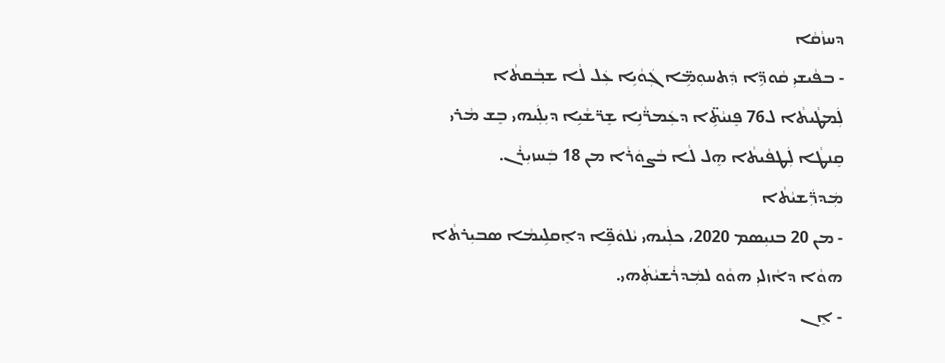ܕܚܙܵܩܵܐ
- ܒܦܵܝܫܝܼ ܩܵܘܕܹ̈ܐ ܕܲܬܚܘܼܡܹ̈ܐ ܓܲܘܵܝܹܐ ܥܲܠ ܠܵܐ ܫܒ݂ܵܩܬܵܐ ܠܲܡܛܵܝܬܵܐ ܠ76 ܦܸܢܝܵܬܹ̈ܐ ܕܥܲܡܪ̈ܵܢܹܐ ܫܸܪ̈ܫܵܝܹܐ ܕܝܼܠܲܝܗܝ ܒܸܫ ܡܵܪܝ ܩܸܢܛܵܐ ܠܲܛܦܵܝܬܵܐ ܗܸܠ ܠܵܐ ܒܵܨܘܿܪܵܐ ܡܢ 18 ܒܲܚܙܝܼܪܵܢ.
ܡܲܕܪ̈ܲܫܝܵܬܵܐ
- ܡܢ 20 ܒܢܝܼܣܡ 2020، ܟܠܲܝܗܝ ܝܵܠܘܿܦܹ̈ܐ ܕܐܸܩܠܹܝܡܵܐ ܣܒܝܼܪܬܵܐ ܗܘܵܐ ܕܐܵܙܠܝܼ ܗܘܵܘ ܠܡܲܕܪܵܫܝܵܬܲܗܝ.
- ܐܸܢ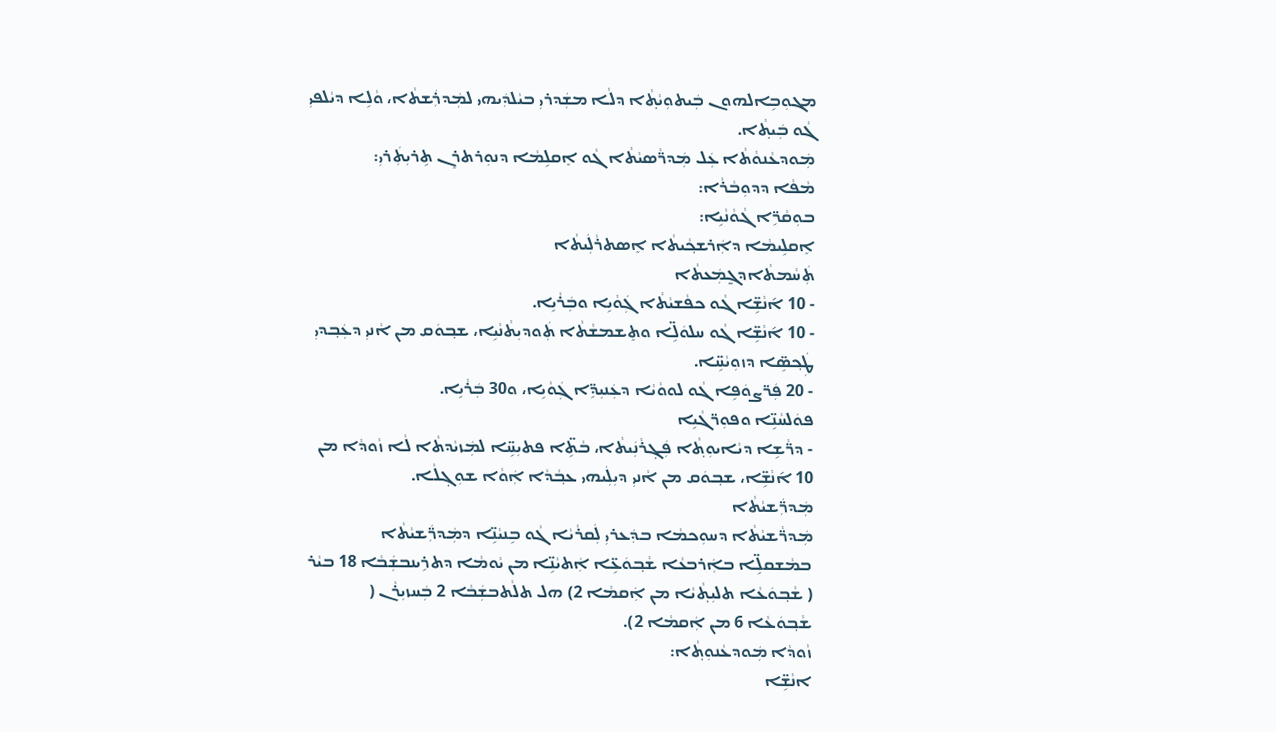ܡܓܘܼܒܹܐܠܗܘܢ ܒܲܝܬܘܼܝܵܬ݂ܵܐ ܕܠܵܐ ܡܫܲܕܪܝܼ ܒܝܵܠܕܲܝܗܝ ܠܡܲܕܪܲܫܬܵܐ، ܘܵܠܹܐ ܕܝܵܠܦܝܼ ܓܵܘ ܒܲܝܬ݂ܵܐ.
ܡܲܘܕܥܵܢܘܵܬܵܐ ܥܲܠ ܡܲܕܪ̈ܵܣܝܵܬܵܐ ܓܵܘ ܐܸܩܠܹܡܵܐ ܕܢܘܼܪܬܪܸܢ ܬܹܪܝܼܬܲܪܝܼ:
ܡܵܦܵܐ ܕܕܘܼܒܵܪܵܐ:
ܒܘܼܩܵܪܹ̈ܐ ܓܵܘܵܢܵܝܹܐ:
ܐܸܩܠܹܝܡܵܐ ܕܐܲܪܫܟ݂ܵܝܬܵܐ ܐܸܣܬܪܵܠܲܝܬܵܐ
ܬܲܚܵܡܬܵܐܕܓ̰ܡܲܥܬܵܐ
- 10 ܐ݇ܢܵܫܹ̈ܐ ܓܵܘ ܟܦܵܫܝܵܬܵܐ ܓܲܘܵܝܹܐ ܘܒܲܪܵܝܹܐ.
- 10 ܐ݇ܢܵܫܹ̈ܐ ܓܵܘ ܚܠܘܿܠܹ̈ܐ ܘܬܸܫܡܫܵܬܵܐ ܬܲܘܕܝܼܬܵܢܵܝܹܐ، ܫܒ݂ܘܿܩ ܡܢ ܐܵܢܝܼ ܕܥܲܒ݂ܕܝܼ ܛܲܟ݂ܣܹ̈ܐ ܕܙܘܼܝܵܚܹ̈ܐ.
- 20 ܦܲܪ̈ܨܘܿܦܹܐ ܓܵܘ ܠܘܘܵܝܵܐ ܕܥܲܢܝܼܕܹ̈ܐ ܓܲܘܵܝܹܐ، ܘ30 ܒܲܪܵܝܹܐ.
ܦܘܿܠܚܵܢܹ̈ܐ ܘܦܘܼܪ̈ܓܵܝܹܐ
- ܕܪ̈ܵܫܹܐ ܕܝܵܐܝܘܼܬ݂ܵܐ ܦܲܓ݂ܪܵܢܲܝܬܵܐ، ܒܵܬܹ̈ܐ ܦܬܝܼܚܹ̈ܐ ܠܡܲܙܝܵܕܬܵܐ ܠܵܐ ܙܵܘܕܵܐ ܡܢ 10 ܐ݇ܢܵܫܹ̈ܐ، ܫܒ݂ܘܿܩ ܡܢ ܐܵܢܝܼ ܕܝܼܠܲܝܗܝ ܥܒ݂ܵܕܵܐ ܐܲܘܵܐ ܫܘܼܓ݂ܠܵܐ.
ܡܲܕܪ̈ܲܫܝܵܬܵܐ
ܡܲܕܪ̈ܵܫܝܵܬܵܐ ܕܚܘܼܟܡܵܐ ܒܕܲܥܪܝܼ ܠܲܩܪܵܝܵܐ ܓܵܘ ܒܹܢܝܵܢܹ̈ܐ ܕܡܲܕܪ̈ܲܫܝܵܬܵܐ ܒܡܵܫܩܠܹ̈ܐ ܒܐܲܪܒܥܵܐ ܫܵܒ݂ܘܿܥܹ̈ܐ ܐܲܬܝܵܢܹ̈ܐ ܡܢ ܝܵܘܡܵܐ ܕܬܪܹܝܢܒܫܲܒܵܐ 18 ܒܝܵܪ ( ܫܵܒ݂ܘܿܥܵܐ ܬܠܝܼܬ݂ܵܝܵܐ ܡܢ ܐܲܩܡܵܐ 2) ܗܠ ܬܠܵܬܒܫܲܒܵܐ 2 ܒܲܚܙܝܼܪܵܢ ( ܫܵܒ݂ܘܿܥܵܐ 6 ܡܢ ܐܲܩܡܵܐ 2).
ܙܵܘܕܵܐ ܡܲܘܕܥܵܢܘܼܬ݂ܵܐ:
ܐܢܵܫܹ̈ܐ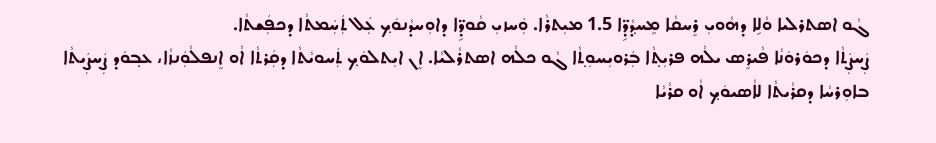ܓܵܘ ܐܣܬܪܠܝܐ ܘܵܠܹܐ ܕܗܵܘܝܼ ܪܸܚܩܵܐ ܡܸܚܕ݂ܵܕܹ̈ܐ 1.5 ܡܝܼܬܪܵܐ. ܘܲܚܙܝܼ ܩܵܘܕܹ̈ܐ ܕܐܘܼܚܕܵܢܘܿܟ݂ ܥܲܠ ܬܲܚܲܡܬܵܐ ܕܟܦܲܫܬܵܐ.
ܨܲܚܨܲܬܵܐ ܕܟܘܿܪܘܿܢܵܐ ܦܵܝܪܸܣ ܝܠܵܗ ܦܪܝܼܬ݂ܵܐ ܒܲܪܘܝܼܚܘܼܬ݂ܵܐ ܓܵܘ ܟܠܵܗ ܐܣܬܪܵܠܝܵܐ. ܐܸܢ ܐܝܼܬܠܘܿܟ݂ ܬܲܚܘܝܵܬܵܐ ܕܩܲܪܬܵܐ ܐܵܘ ܐܸܢܦܠܵܘܲܢܙܵܐ، ܥܒ݂ܘܿܕ ܨܲܚܨܲܝܬܵܐ ܒܐܘܼܪܚܵܐ ܕܩܪܵܝܬܵܐ ܠܐܵܣܝܘܿܟ݂ ܐܵܘ ܩܪܵܝܵܐ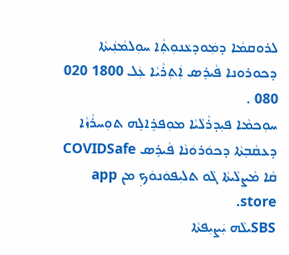ܠܪܘܩܡܵܐ ܕܡܲܘܕܥܵܢܘܼܬ݂ܵܐ ܚܘܼܠܡܵܢܲܝܬܵܐ ܕܟܘܪܘܢܐ ܦܵܝܪܸܣ ܐܲܬ݂ܪܵܝܵܐ ܥܲܠ 1800 020 080 .
ܚܘܼܟܡܵܐ ܦܝܼܕܪܵܠܵܝܵܐ ܡܘܼܦܪܹܐܠܹܗ ܬܘܼܚܪܵܙܵܐ ܕܥܩܵܒ݂ܬܵܐ ܕܟܘܿܪܘܿܢܵܐ ܦܵܝܪܸܣ COVIDSafe ܩܵܐ ܡܵܨܠܵܝܬܵܐ ܓܵܘ ܬܠܝܼܦܘܿܢܘܿܟ݂ ܡܢ app store.
SBSܝܠܵܗ ܝܲܨܝܼܦܬܵܐ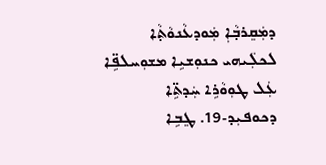ܕܡܲܩܸܪܒ݂ܵܐ݂ ܡܲܘܕܥܵܢܘܵܬ݂ܵܐ ܠܟܠܲܝܗܝ ܟܢܘܼܫܝܹܐ ܡܫܘܼܚܠܦܹ̈ܐ ܥܲܠ ܛܘܼܘܵܪܹܐ ܚܲܕܬܹ̈ܐ ܕܟܘܦܝܼܕ-19. ܛܸܒܹܐ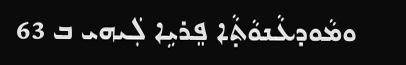ܘܡܵܘܕܥܵܢܘܵܬ݂ܵܐ ܦܸܪܝܹܐ ܠܲܝܗܝ ܒ 63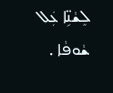ܠܸܫܵܢܹ̈ܐ ܥܲܠ ܫܵܘܦܵܐ .